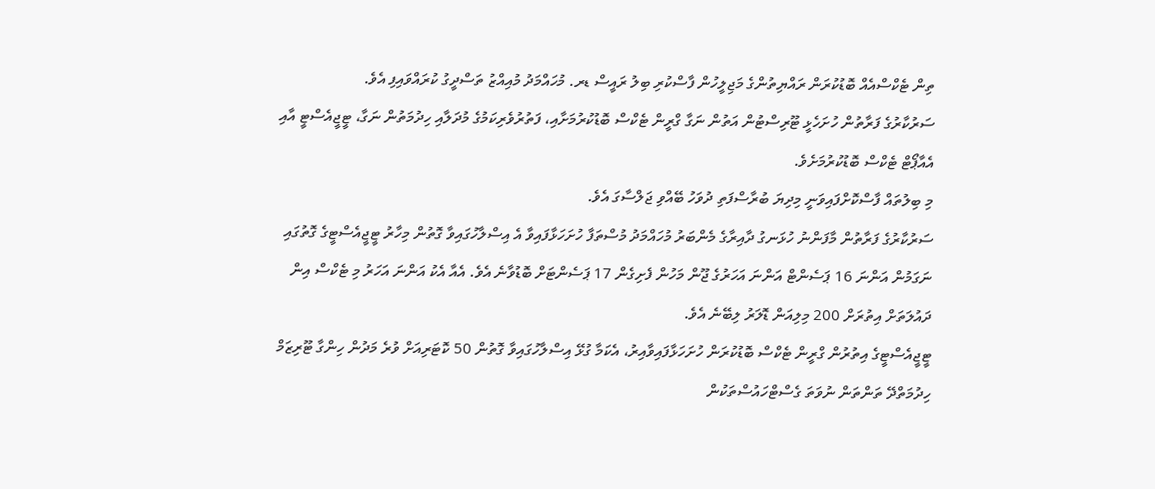ތިން ޓެކްސްއެއް ބޮޑުކުރަން ރައްޔިތުންގެ މަޖިލީހުން ފާސްކުރި ބިލު ރައީސް ޑރ. މުހައްމަދު މުއިއްޒު ތަސްދީގު ކުރައްވައިފި އެވެ.
ސަރުކާރުގެ ފަރާތުން ހުށަހެޅީ ޓޫރިސްޓުން އަތުން ނަގާ ގްރީން ޓެކްސް ބޮޑުކުރުމަށާއި، ފަތުރުވެރިކަމުގެ މުދަލާއި ހިދުމަތުން ނަގާ، ޓީޖީއެސްޓީ އާއި އެއާޕޯޓް ޓެކްސް ބޮޑުކުރުމަށެވެ.
މި ބިލުތައް ފާސްކޮށްފައިވަނީ މިދިޔަ ބުރާސްފަތި ދުވަހު ބޭއްވި ޖަލްސާގަ އެވެ.
ސަރުކާރުގެ ފަރާތުން މާފަންނު ހުޅަނގު ދާއިރާގެ މެންބަރު މުހައްމަދު މުސްތަފާ ހުށަހަޅާފައިވާ އެ އިސްލާހުގައިވާ ގޮތުން މިހާރު ޓީޖީއެސްޓީގެ ގޮތުގައި ނަގަމުން އަންނަ 16 ޕަސެންޓް އަންނަ އަހަރުގެ ޖޫން މަހުން ފެށިގެން 17 ޕަސެންޓަށް ބޮޑުވާނެ އެވެ. އެއާ އެކު އަންނަ އަހަރު މި ޓެކްސް އިން ދައުލަތަށް އިތުރަށް 200 މިލިއަން ޑޮލަރު ލިބޭނެ އެވެ.
ޓީޖީއެސްޓީގެ އިތުރުން ގްރީން ޓެކްސް ބޮޑުކުރަން ހުށަހަޅާފައިވާއިރު، އެކަމާ ގުޅޭ އިސްލާހުގައިވާ ގޮތުން 50 ކޮޓަރިއަށް ވުރެ މަދުން ހިންގާ ޓޫރިޒަމް ހިދުމަތްދޭ ތަންތަން ނުވަތަ ގެސްޓްހައުސްތަކުން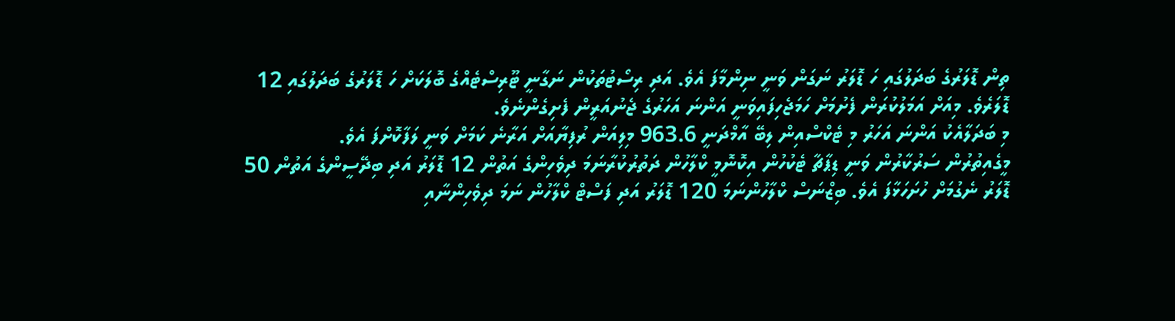ތިން ޑޮލަރުގެ ބަދަލުގައި ހަ ޑޮލަރު ނަގަން ވަނީ ނިންމާފަ އެވެ. އަދި ރިސޯޓުތަކުން ނަގާނީ ޓޫރިސްޓެއްގެ ބޮލަކަށް ހަ ޑޮލަރުގެ ބަދަލުގައި 12 ޑޮލަރެވެ. މިއަށް އަމަލުކުރަން ފެށުމަށް ހަމަޖެހިފައިވަނީ އަންނަ އަހަރުގެ ޖެނުއަރީން ފެށިގެންނެވެ.
މި ބަދަލާއެކު އަންނަ އަހަރު މި ޓެކްސްއިން ލިބޭ އާމްދަނީ 963.6 މިލިއަން ރުފިޔާއަށް އަރާނެ ކަމަށް ވަނީ ލަފާކޮށްފަ އެވެ.
މީގެއިތުރުން ސަރުކާރުން ވަނީ ޑިޕާޗާ ޓެކުހުން އިކޮނޮމީ ކްލާހުން ދަތުރުކުރާނަމަ ދިވެހިންގެ އަތުން 12 ޑޮލަރު އަދި ބިދޭސީންގެ އަތުން 50 ޑޮލަރު ނެގުމަށް ހުށަހަޅާފަ އެވެ. ބިޒްނަސް ކްލާހުންނަމަ 120 ޑޮލަރު އަދި ފަސްޓް ކްލާހުން ނަމަ ދިވެހިންނާއި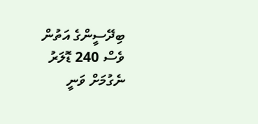ބިދޭސީންގެ އަތުން ވެސް 240 ޑޮލަރު ނެގުމަށް ވަނީ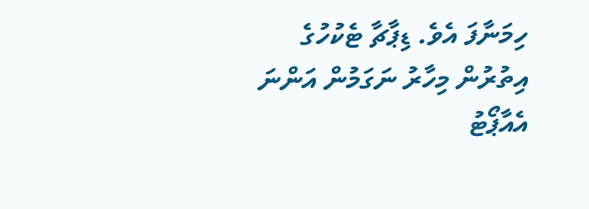ހިމަނާފަ އެވެ. ޑިޕާޗާ ޓެކުހުގެ އިތުރުން މިހާރު ނަގަމުން އަންނަ އެއާޕޯޓު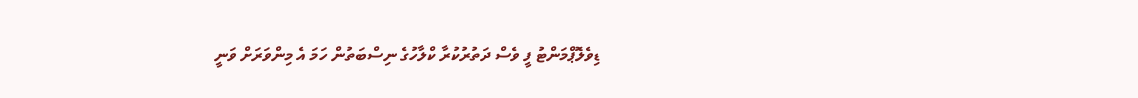ޑިވެލޮޕްމަންޓު ފީ ވެސް ދަތުރުކުރާ ކްލާހުގެ ނިސްބަތުން ހަމަ އެ މިންވަރަށް ވަނީ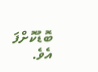ބޮޑުކޮށްފަ އެވެ.